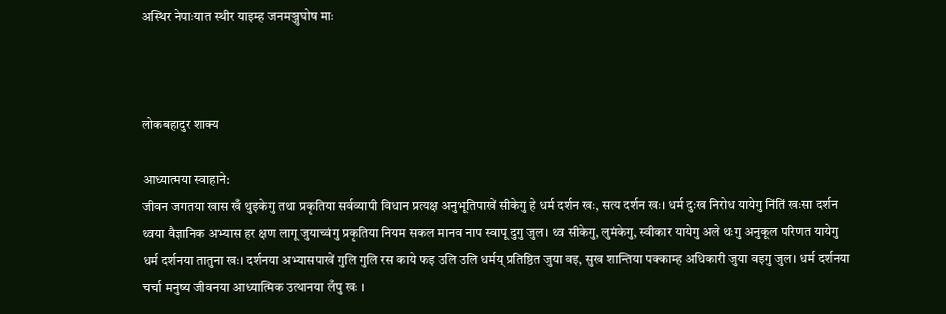अस्थिर नेपाःयात स्थीर याइम्ह जनमञ्जुघोष माः



लोकबहादुर शाक्य

आध्यात्मया स्वाहाने:
जीवन जगतया खास खँ थुइकेगु तथा प्रकृतिया सर्वव्यापी विधान प्रत्यक्ष अनुभूतिपाखें सीकेगु हे धर्म दर्शन खः, सत्य दर्शन खः। धर्म दुःख निरोध यायेगु निंतिं खःसा दर्शन थ्वया वैज्ञानिक अभ्यास हर क्षण लागू जुयाच्वंगु प्रकृतिया नियम सकल मानव नाप स्वापू दुगु जुल। थ्व सीकेगु, लुमंकेगु, स्वीकार यायेगु अले थःगु अनुकूल परिणत यायेगु धर्म दर्शनया तातुना खः। दर्शनया अभ्यासपाखें गुलि गुलि रस काये फइ उलि उलि धर्मय् प्रतिष्ठित जुया वइ, सुख शान्तिया पक्काम्ह अधिकारी जुया वइगु जुल। धर्म दर्शनया चर्चा मनुष्य जीवनया आध्यात्मिक उत्थानया लँपु खः ।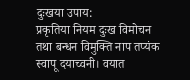दुःखया उपाय:
प्रकृतिया नियम दुःख विमोचन तथा बन्धन विमुक्ति नाप तप्यंक स्वापू दयाच्वनी। वयात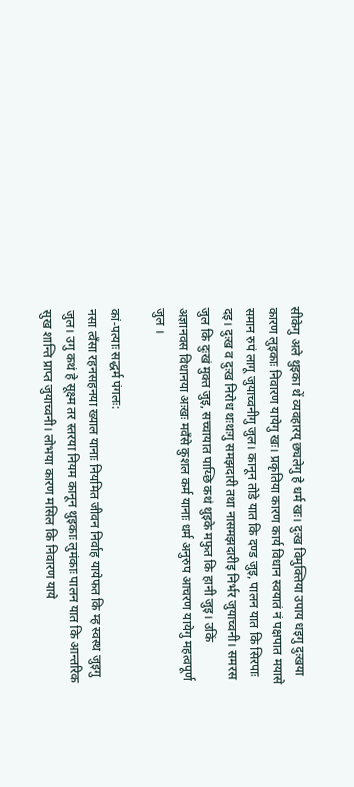सीकेगु अले थुइका थें व्यवहारय् छ्यलेगु हे धर्म खः। दुःख विमुक्तिया उपाय धइगु दुःखया कारण लुइकाः निवारण यायेगु खः। प्रकृतिया कारण कार्य विधान स्वयातं नं पक्षपात मयासे समान रुपं लागू जुयाच्वनीगु जुल। कानून तोडे यात कि दण्ड जुइ, पालन यात कि सिरपाः दइ। दुःख व दुःख निरोध थःथःगु समझदारी तथा नासमझदारीइ निर्भर जुयाच्वनी। समरस जुल कि दुःखं मुक्त जुइ, सच्चायात पाय्छि कथं थुइके मफुत कि हानी जुइ। उकिं अज्ञानवस विधानया अःखः मवँसे कुशल कर्म यानाः धर्म अनुरुप आचरण यायेगु महत्वपूर्ण जुल ।

कां-पत्याः सद्धर्म पंगलः:
नसा त्वँसा रहनसहनया ख्याल यानाः नियमित जीवन निर्वाह यायेफत कि म्ह स्वस्थ जुइगु जुल। उगु कथं हे सूक्ष्म तर स्तरया नियम कानून थुइकाः लुमंकाः पालन यात कि आन्तरिक सुख शान्ति प्राप्त जुयाच्वनी। लोभया कारण मसिल कि निवारण याये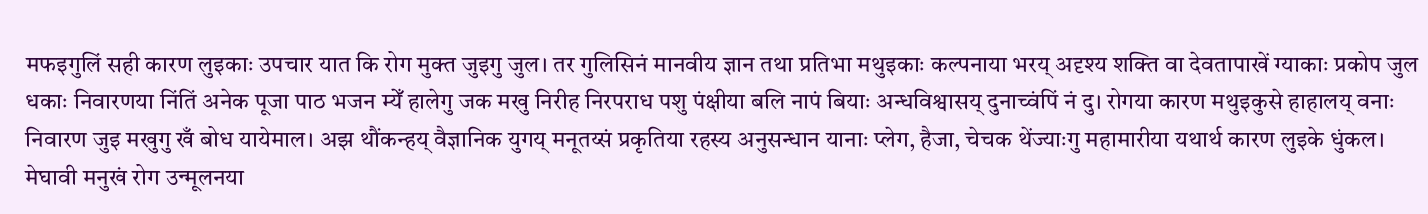मफइगुलिं सही कारण लुइकाः उपचार यात कि रोग मुक्त जुइगु जुल। तर गुलिसिनं मानवीय ज्ञान तथा प्रतिभा मथुइकाः कल्पनाया भरय् अदृश्य शक्ति वा देवतापाखें ग्याकाः प्रकोप जुल धकाः निवारणया निंतिं अनेक पूजा पाठ भजन म्येँ हालेगु जक मखु निरीह निरपराध पशु पंक्षीया बलि नापं बियाः अन्धविश्वासय् दुनाच्वंपिं नं दु। रोगया कारण मथुइकुसे हाहालय् वनाः निवारण जुइ मखुगु खँ बोध यायेमाल। अझ थौंकन्हय् वैज्ञानिक युगय् मनूतय्सं प्रकृतिया रहस्य अनुसन्धान यानाः प्लेग, हैजा, चेचक थेंज्याःगु महामारीया यथार्थ कारण लुइके धुंकल। मेघावी मनुखं रोग उन्मूलनया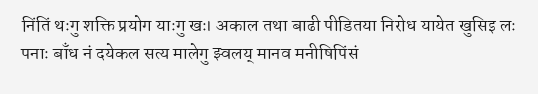निंतिं थःगु शक्ति प्रयोग याःगु खः। अकाल तथा बाढी पीडितया निरोध यायेत खुसिइ लः पनाः बाँध नं दयेकल सत्य मालेगु झ्वलय् मानव मनीषिपिंसं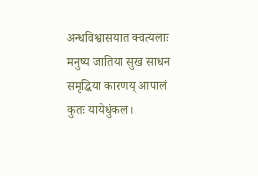अन्धविश्वासयात क्वत्यलाः मनुष्य जातिया सुख साधन समृद्धिया कारणय् आपालं कुतः यायेधुंकल।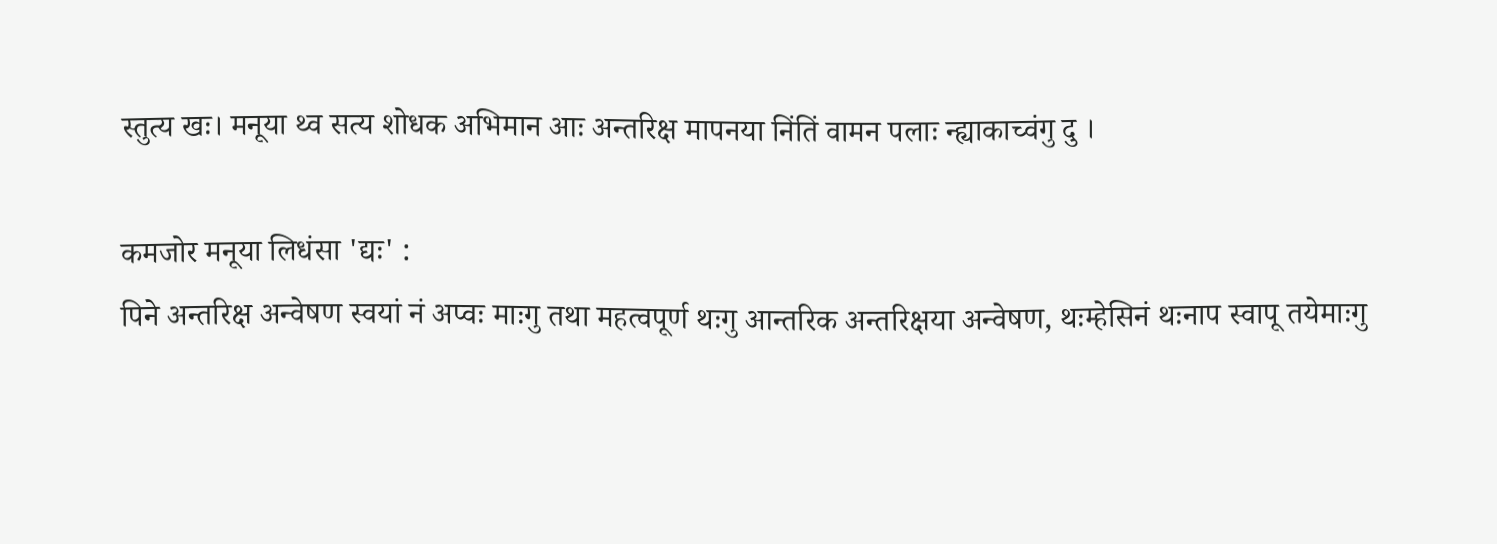स्तुत्य खः। मनूया थ्व सत्य शोधक अभिमान आः अन्तरिक्ष मापनया निंतिं वामन पलाः न्ह्याकाच्वंगु दु ।

कमजोर मनूया लिधंसा 'द्यः' :
पिने अन्तरिक्ष अन्वेषण स्वयां नं अप्वः माःगु तथा महत्वपूर्ण थःगु आन्तरिक अन्तरिक्षया अन्वेषण, थःम्हेसिनं थःनाप स्वापू तयेमाःगु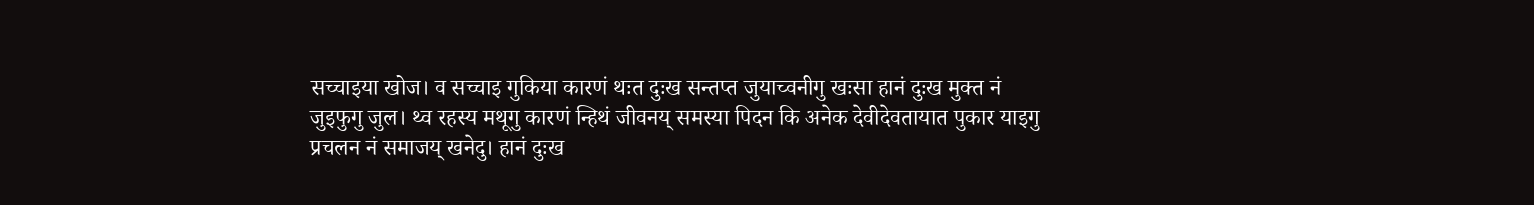सच्चाइया खोज। व सच्चाइ गुकिया कारणं थःत दुःख सन्तप्त जुयाच्वनीगु खःसा हानं दुःख मुक्त नं जुइफुगु जुल। थ्व रहस्य मथूगु कारणं न्हिथं जीवनय् समस्या पिदन कि अनेक देवीदेवतायात पुकार याइगु प्रचलन नं समाजय् खनेदु। हानं दुःख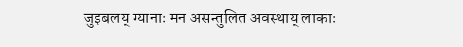जुइबलय् ग्यानाः मन असन्तुलित अवस्थाय् लाकाः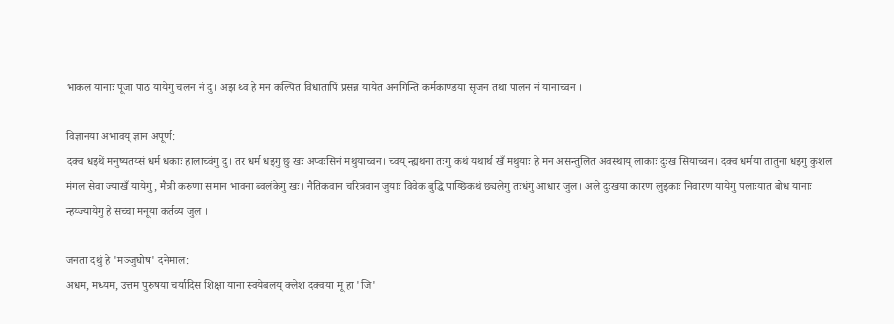भाकल यानाः पूजा पाठ यायेगु चलन नं दु। अझ थ्व हे मन कल्पित विधातापिं प्रसन्न यायेत अनगिन्ति कर्मकाण्डया सृजन तथा पालन नं यानाच्वन ।

विज्ञानया अभावय् ज्ञान अपूर्ण:
दक्व धइथें मनुष्यतय्सं धर्म धकाः हालाच्वंगु दु। तर धर्म धइगु छु खः अप्वःसिनं मथुयाच्वन। च्वय् न्ह्यथना तःगु कथं यथार्थ खँ मथुयाः हे मन असन्तुलित अवस्थाय् लाकाः दुःख सियाच्वन। दक्व धर्मया तातुना धइगु कुशल मंगल सेवा ज्याखँ यायेगु, मैत्री करुणा समान भावना ब्वलंकेगु खः। नैतिकवान चरित्रवान जुयाः विवेक बुद्धि पाय्छिकथं छ्यलेगु तःधंगु आधार जुल। अले दुःखया कारण लुइकाः निवारण यायेगु पलाःयात बोध यानाः न्हय्ज्यायेगु हे सच्चा मनूया कर्तव्य जुल ।

जनता दथुं हे 'मञ्जुघोष' दनेमाल:
अधम, मध्यम, उत्तम पुरुषया चर्यादिस शिक्षा याना स्वयेबलय् क्लेश दक्वया मू हा 'जि'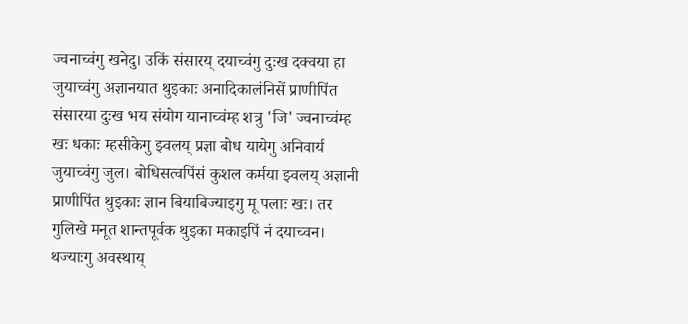ज्वनाच्वंगु खनेदु। उकिं संसारय् दयाच्वंगु दुःख दक्वया हा जुयाच्वंगु अज्ञानयात थुइकाः अनादिकालंनिसें प्राणीपिंत संसारया दुःख भय संयोग यानाच्वंम्ह शत्रु 'जि' ज्वनाच्वंम्ह खः धकाः म्हसीकेगु झ्वलय् प्रज्ञा बोध यायेगु अनिवार्य जुयाच्वंगु जुल। बोधिसत्वपिंसं कुशल कर्मया झ्वलय् अज्ञानी प्राणीपिंत थुइकाः ज्ञान बियाबिज्याइगु मू पलाः खः। तर गुलिखे मनूत शान्तपूर्वक थुइका मकाइपिं नं दयाच्वन। थज्याःगु अवस्थाय्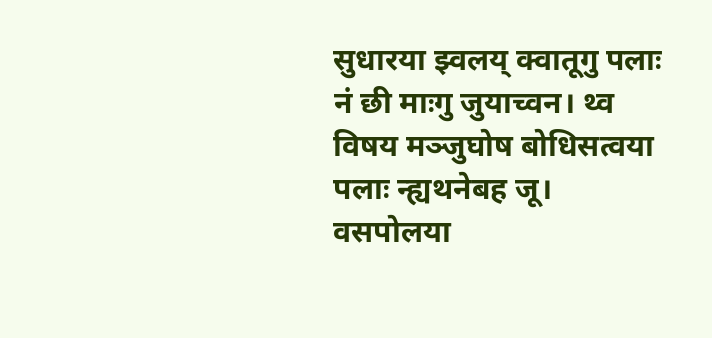सुधारया झ्वलय् क्वातूगु पलाः नं छी माःगु जुयाच्वन। थ्व विषय मञ्जुघोष बोधिसत्वया पलाः न्ह्यथनेबह जू। वसपोलया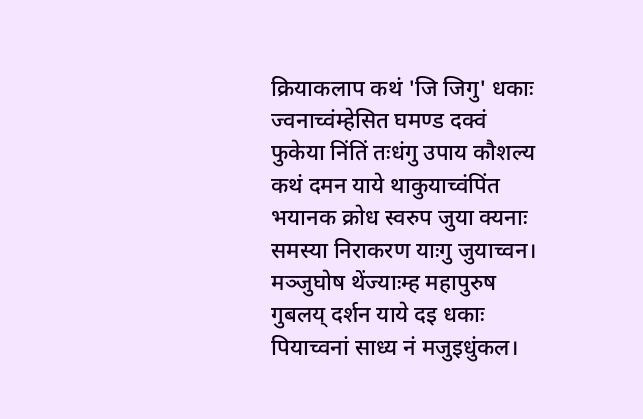क्रियाकलाप कथं 'जि जिगु' धकाः ज्वनाच्वंम्हेसित घमण्ड दक्वं फुकेया निंतिं तःधंगु उपाय कौशल्य कथं दमन याये थाकुयाच्वंपिंत भयानक क्रोध स्वरुप जुया क्यनाः समस्या निराकरण याःगु जुयाच्वन। मञ्जुघोष थेंज्याःम्ह महापुरुष गुबलय् दर्शन याये दइ धकाः पियाच्वनां साध्य नं मजुइधुंकल।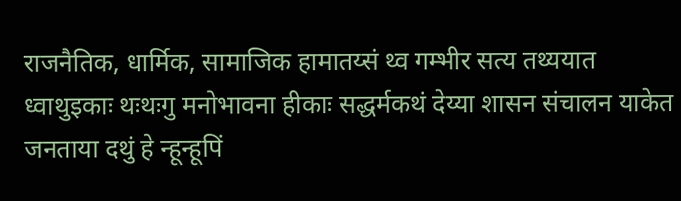राजनैतिक, धार्मिक, सामाजिक हामातय्सं थ्व गम्भीर सत्य तथ्ययात ध्वाथुइकाः थःथःगु मनोभावना हीकाः सद्धर्मकथं देय्या शासन संचालन याकेत जनताया दथुं हे न्हून्हूपिं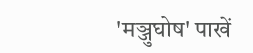'मञ्जुघोष' पाखें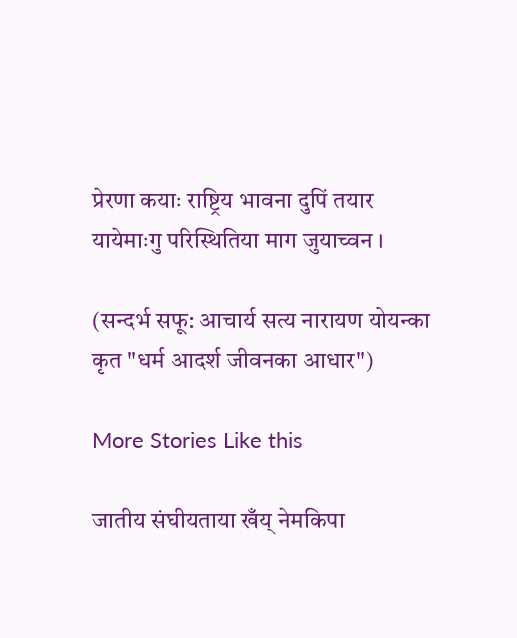प्रेरणा कयाः राष्ट्रिय भावना दुपिं तयार यायेमाःगु परिस्थितिया माग जुयाच्वन ।

(सन्दर्भ सफू: आचार्य सत्य नारायण योयन्का कृत "धर्म आदर्श जीवनका आधार")

More Stories Like this

जातीय संघीयताया खँय् नेमकिपा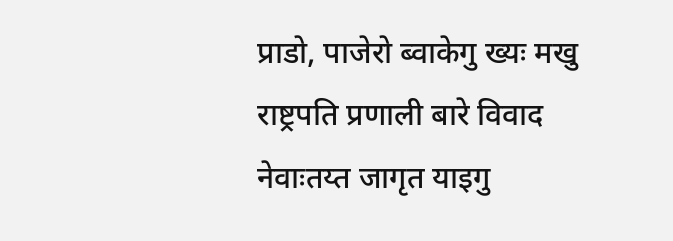प्राडो, पाजेरो ब्वाकेगु ख्यः मखु
राष्ट्रपति प्रणाली बारे विवाद
नेवाःतय्त जागृत याइगु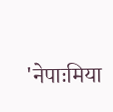'नेपाःमिया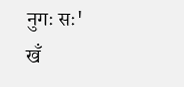नुगः सः'
खँ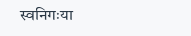स्वनिगःया